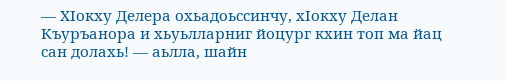— ХIокху Делера охьадоьссинчу, хIокху Делан Къуръанора и хьуьлларниг йоцург кхин топ ма йац сан долахь! — аьлла, шайн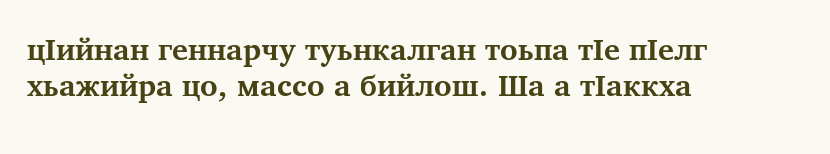цIийнан геннарчу туьнкалган тоьпа тIе пIелг хьажийра цо, массо а бийлош. Ша а тIаккха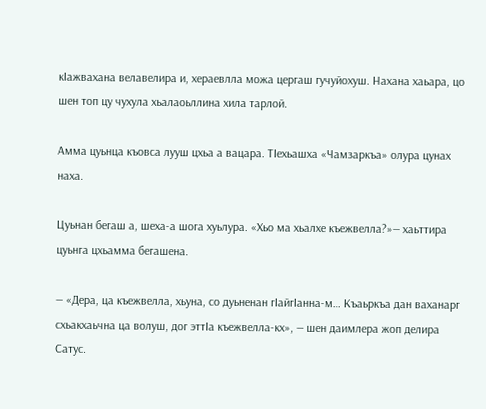кIажвахана велавелира и, хераевлла можа цергаш гучуйохуш. Нахана хаьара, цо шен топ цу чухула хьалаоьллина хила тарлой.

Амма цуьнца къовса лууш цхьа а вацара. ТIехьашха «Чамзаркъа» олура цунах наха.

Цуьнан бегаш а, шеха-а шога хуьлура. «Хьо ма хьалхе къежвелла?»— хаьттира цуьнга цхьамма бегашена.

— «Дера, ца къежвелла, хьуна, со дуьненан гIайгIанна-м… Къаьркъа дан ваханарг схьакхаьчна ца волуш, дог эттIа къежвелла-кх», — шен даимлера жоп делира Сатус.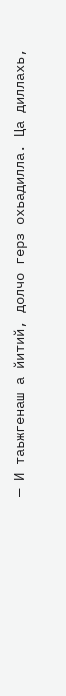— И таьжгенаш а йитий, долчо герз охьадилла. Ца диллахь,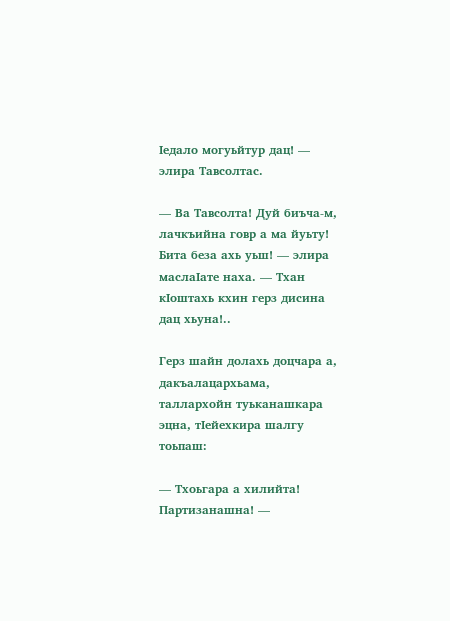Iедало могуьйтур дац! — элира Тавсолтас.

— Ва Тавсолта! Дуй биъча-м, лачкъийна говр а ма йуьту! Бита беза ахь уьш! — элира маслаIате наха. — Тхан кIоштахь кхин герз дисина дац хьуна!..

Герз шайн долахь доцчара а, дакъалацархьама, таллархойн туьканашкара эцна, тIейехкира шалгу тоьпаш:

— Тхоьгара а хилийта! Партизанашна! —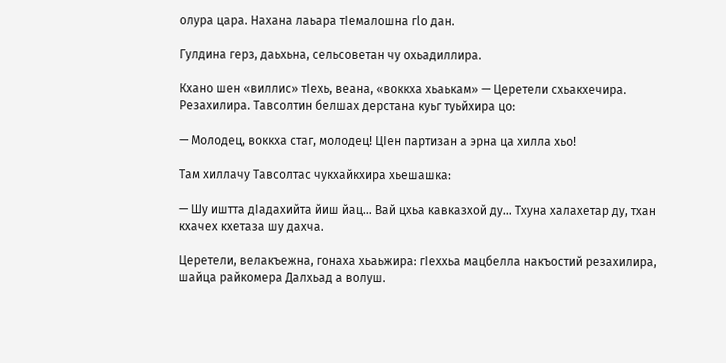олура цара. Нахана лаьара тIемалошна гlo дан.

Гулдина герз, даьхьна, сельсоветан чу охьадиллира.

Кхано шен «виллис» тIехь, веана, «воккха хьаькам» — Церетели схьакхечира. Резахилира. Тавсолтин белшах дерстана куьг туьйхира цо:

— Молодец, воккха стаг, молодец! ЦIен партизан а эрна ца хилла хьо!

Там хиллачу Тавсолтас чукхайкхира хьешашка:

— Шу иштта дIадахийта йиш йац… Вай цхьа кавказхой ду… Тхуна халахетар ду, тхан кхачех кхетаза шу дахча.

Церетели, велакъежна, гонаха хьаьжира: гIеххьа мацбелла накъостий резахилира, шайца райкомера Далхьад а волуш.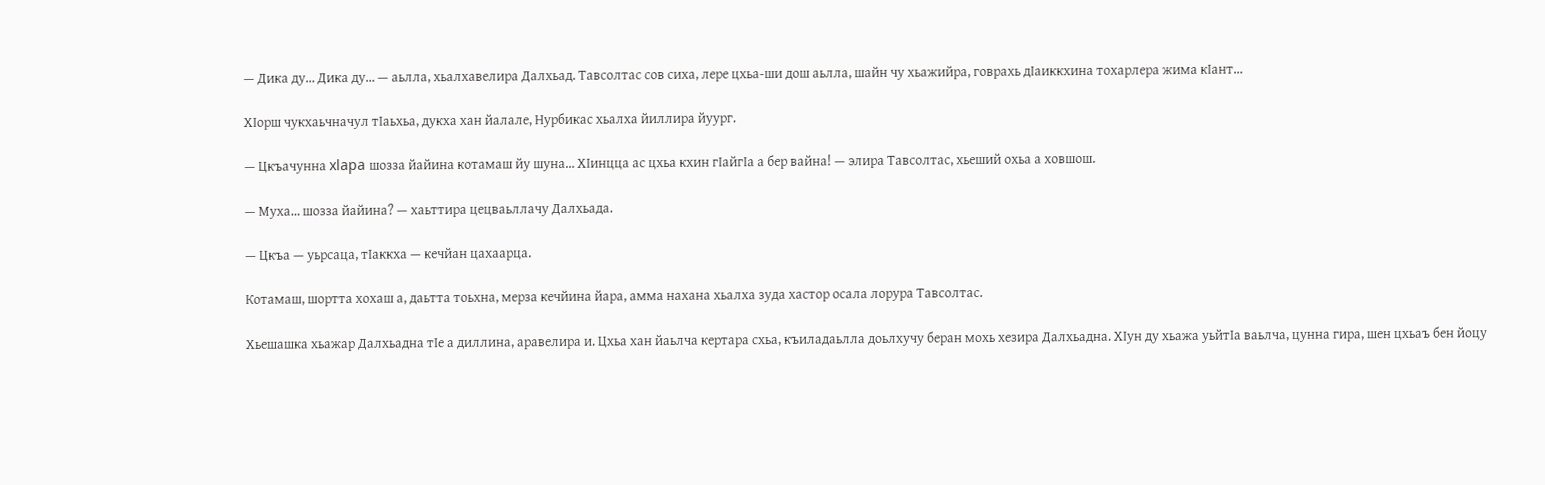— Дика ду… Дика ду… — аьлла, хьалхавелира Далхьад. Тавсолтас сов сиха, лере цхьа-ши дош аьлла, шайн чу хьажийра, говрахь дIаиккхина тохарлера жима кIант…

ХIорш чукхаьчначул тIаьхьа, дукха хан йалале, Нурбикас хьалха йиллира йуург.

— Цкъачунна xlapa шозза йайина котамаш йу шуна… ХIинцца ас цхьа кхин гIайгIа а бер вайна! — элира Тавсолтас, хьеший охьа а ховшош.

— Муха… шозза йайина? — хаьттира цецваьллачу Далхьада.

— Цкъа — уьрсаца, тIаккха — кечйан цахаарца.

Котамаш, шортта хохаш а, даьтта тоьхна, мерза кечйина йара, амма нахана хьалха зуда хастор осала лорура Тавсолтас.

Хьешашка хьажар Далхьадна тIе а диллина, аравелира и. Цхьа хан йаьлча кертара схьа, къиладаьлла доьлхучу беран мохь хезира Далхьадна. ХIун ду хьажа уьйтIа ваьлча, цунна гира, шен цхьаъ бен йоцу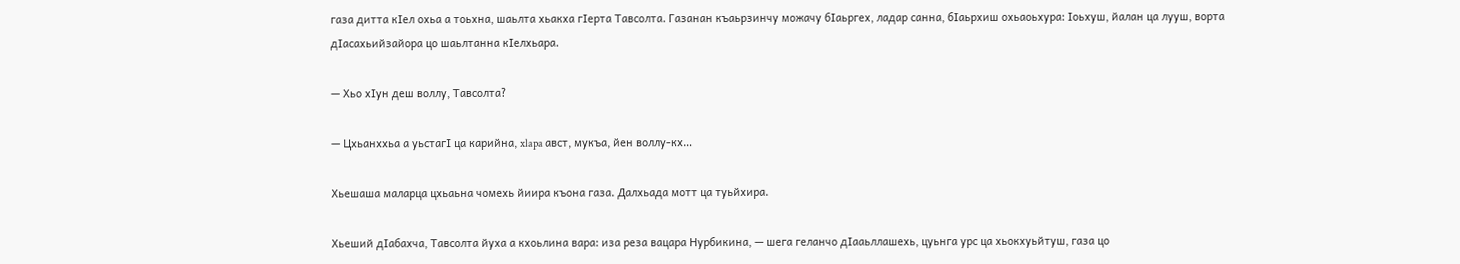газа дитта кIел охьа а тоьхна, шаьлта хьакха гIерта Тавсолта. Газанан къаьрзинчу можачу бIаьргех, ладар санна, бIаьрхиш охьаоьхура: Iоьхуш, йалан ца лууш, ворта дIасахьийзайора цо шаьлтанна кIелхьара.

— Хьо хIун деш воллу, Тавсолта?

— Цхьанххьа а уьстагI ца карийна, xlapa авст, мукъа, йен воллу-кх…

Хьешаша маларца цхьаьна чомехь йиира къона газа. Далхьада мотт ца туьйхира.

Хьеший дIабахча, Тавсолта йуха а кхоьлина вара: иза реза вацара Нурбикина, — шега геланчо дIааьллашехь, цуьнга урс ца хьокхуьйтуш, газа цо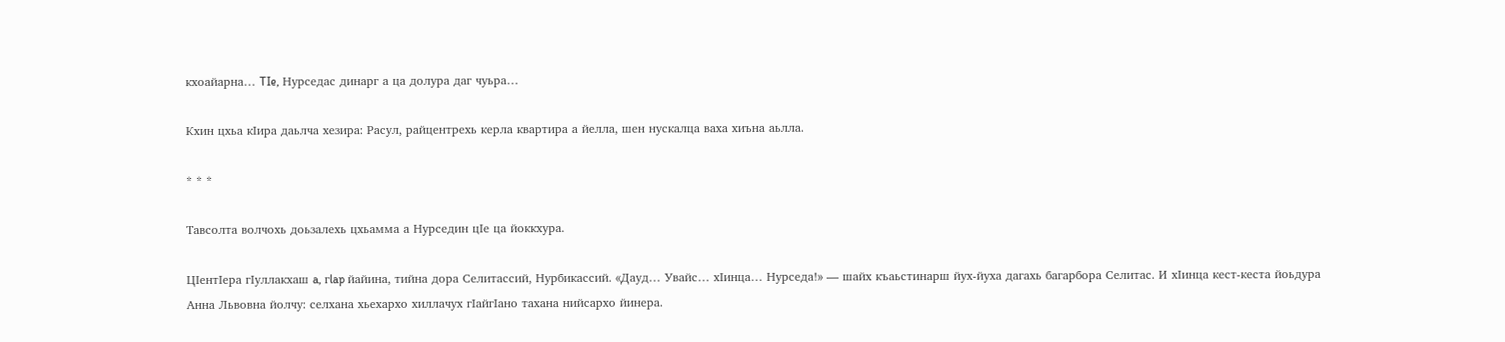кхоайарна… TIe, Нурседас динарг а ца долура даг чуьра…

Кхин цхьа кIира даьлча хезира: Расул, райцентрехь керла квартира а йелла, шен нускалца ваха хиъна аьлла.

* * *

Тавсолта волчохь доьзалехь цхьамма а Нурседин цIе ца йоккхура.

ЦIентIера гIуллакхаш a, гlap йайина, тийна дора Селитассий, Нурбикассий. «Дауд… Увайс… хIинца… Нурседа!» — шайх къаьстинарш йух-йуха дагахь багарбора Селитас. И хIинца кест-кеста йоьдура Анна Львовна йолчу: селхана хьехархо хиллачух гIайгIано тахана нийсархо йинера.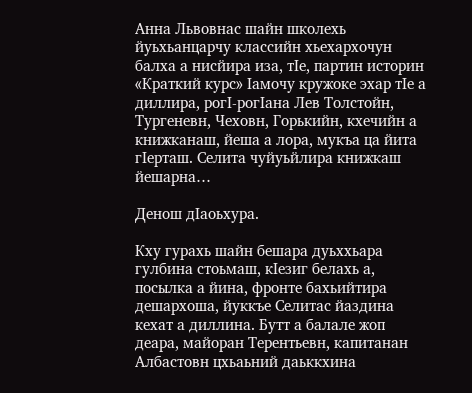Анна Львовнас шайн школехь йуьхьанцарчу классийн хьехархочун балха а нисйира иза, тIе, партин историн «Краткий курс» Iамочу кружоке эхар тIе а диллира, рогI-рогIана Лев Толстойн, Тургеневн, Чеховн, Горькийн, кхечийн а книжканаш, йеша а лора, мукъа ца йита гIерташ. Селита чуйуьйлира книжкаш йешарна…

Денош дIаоьхура.

Кху гурахь шайн бешара дуьххьара гулбина стоьмаш, кIезиг белахь а, посылка а йина, фронте бахьийтира дешархоша, йуккъе Селитас йаздина кехат а диллина. Бутт а балале жоп деара, майоран Терентьевн, капитанан Албастовн цхьаьний даьккхина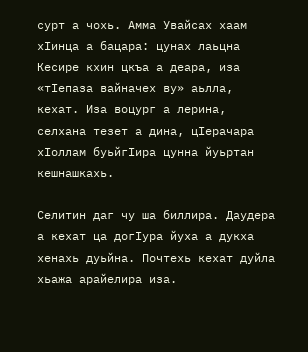сурт а чохь. Амма Увайсах хаам хIинца а бацара: цунах лаьцна Кесире кхин цкъа а деара, иза «тIепаза вайначех ву» аьлла, кехат. Иза воцург а лерина, селхана тезет а дина, цIерачара хIоллам буьйгIира цунна йуьртан кешнашкахь.

Селитин даг чу ша биллира. Даудера а кехат ца догIура йуха а дукха хенахь дуьйна. Почтехь кехат дуйла хьажа арайелира иза.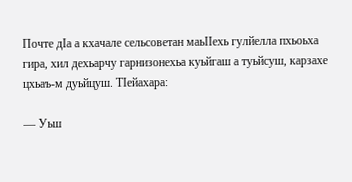Почте дIа а кхачале сельсоветан маьIIехь гулйелла пхьоьха гира, хил дехьарчу гарнизонехьа куьйгаш а туьйсуш, карзахе цхьаъ-м дуьйцуш. ТIейахара:

— Уьш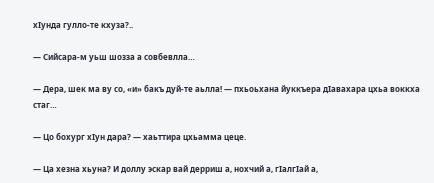хIунда гулло-те кхуза?..

— Сийсара-м уьш шозза а совбевлла…

— Дера, шек ма ву со, «и» бакъ дуй-те аьлла! — пхьоьхана йуккъера дIавахара цхьа воккха стаг…

— Цо бохург хIун дара? — хаьттира цхьамма цеце.

— Ца хезна хьуна? И доллу эскар вай дерриш а, нохчий а, гIалгIай а,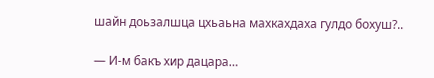шайн доьзалшца цхьаьна махкахдаха гулдо бохуш?..

— И-м бакъ хир дацара…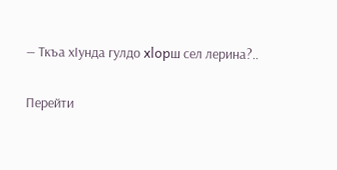— Ткъа хIунда гулдо xlopш сел лерина?..

Перейти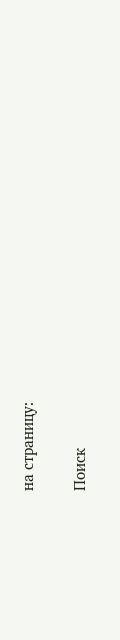на страницу:

Поиск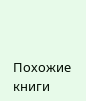Похожие книги